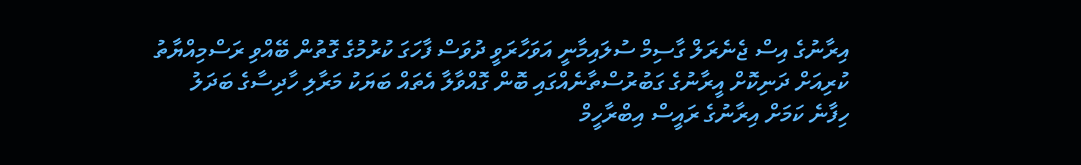އިރާނުގެ އިސް ޖެނެރަލް ގާސިމް ސުލައިމާނީ އަވަހާރަވީ ދުވަސް ފާހަގަ ކުރުމުގެ ގޮތުން ބޭއްވި ރަސްމިއްޔާތު ކުރިއަށް ދަނިކޮށް އީރާނުގެ ގަބުރުސްތާނެއްގައި ބޮން ގޮއްވާލާ އެތައް ބަޔަކު މަރާލި ހާދިސާގެ ބަދަލު ހިފާނެ ކަމަށް އިރާނުގެ ރައީސް އިބްރާހީމް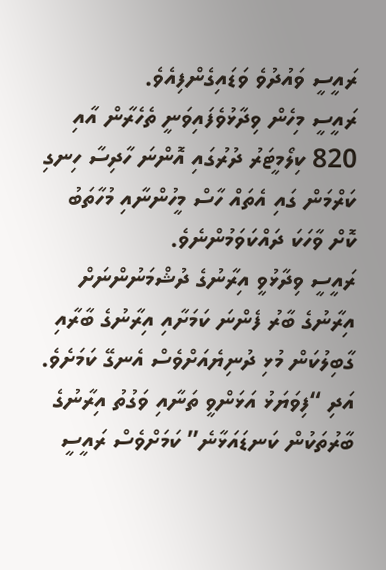ރައީސީ ވައުދުވެ ވަޑައިގެންފިއެވެ.
ރައީސީ މިހެން ވިދާޅުވެފައިވަނީ ތެހެރާން އާއި 820 ކިލޯމީޓަރު ދުރުގައި އޮންނަ ހާދިސާ ހިނގި ކަރްމަން ގައި އެތައް ހާސް މީހުންނާއި މުހާތަބު ކޮށް ވާހަކަ ދައްކަވަމުންނެވެ.
ރައީސީ ވިދާޅުވީ އިރާނުގެ ދުޝްމަނުންނަށް އިރާނުގެ ބާރު ފެންނަ ކަމަށާއި އިރާނުގެ ބާރާއި ގާބިލުކަން މުޅި ދުނިޔެއަށްވެސް އެނގޭ ކަމަށެވެ. އަދި “ފިވަޔަޅު އަޅަންވީ ތަނާއި ވަގުތު އިރާނުގެ ބާރުތަކުން ކަނޑައަޅާނެ” ކަމަށްވެސް ރައީސީ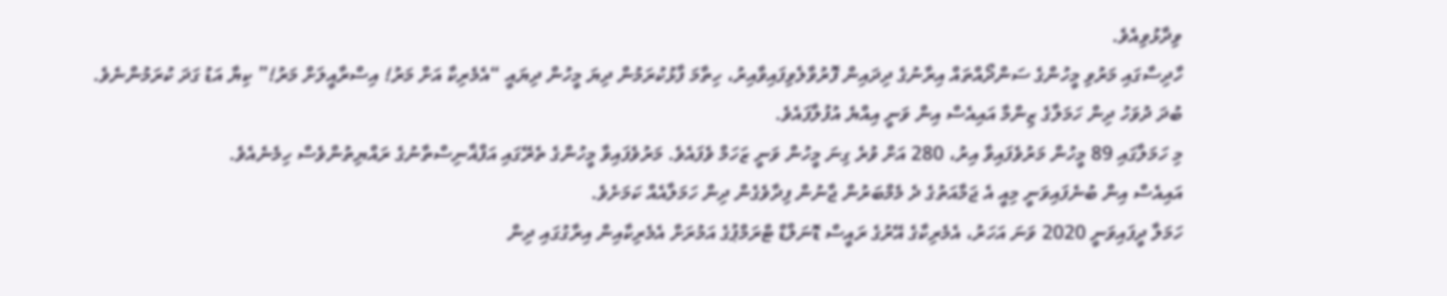ވިދާޅުވިއެވެ.
ހާދިސާގައި މަރުވި މީހުންގެ ސަންދޯއްތައް އިރާނުގެ ދިދައިން ފޮރުވާލެވިފައިވާއިރު، ހިތާމަ ފާޅުކުރަމުން ދިޔަ މީހުން ދިޔައީ “އެމެރިކާ އަށް މަރު! އިސްރާއީލަށް މަރު!” ކިޔާ އަޑު ގަދަ ކުރަމުންނެވެ.
ބުދަ ދުވަހު ދިން ހަމަލާގެ ޒިންމާ އައިއެސް އިން ވަނީ އިއްޔެ އުފުލާފައެވެ.
މި ހަމަލާގައި 89 މީހުން މަރުވެފައިވާ އިރު، 280 އަށް ވުރެ ގިނަ މީހުން ވަނީ ޒަހަމް ވެފައެވެ. މަރުވެފައިވާ މީހުންގެ ތެރޭގައި އަފްޣާނިސްތާނުގެ ރައްޔިތުންވެސް ހިމެނެއެވެ.
އައިއެސް އިން ބުނެފައިވަނީ މިއީ އެ ޖަމާއަތުގެ ދެ މެމްބަރުން ޖާނުން ފިދާވެގެން ދިން ހަމަލާއެއް ކަމަށެވެ.
ހަމަލާ ދީފައިވަނީ 2020 ވަނަ އަހަރު، އެމެރިކާގެ އޭރުގެ ރައީސް ޑޮނަލްޑް ޓްރަމްޕުގެ އަމުރަށް އެމެރިކާއިން އިރާގުގައި ދިން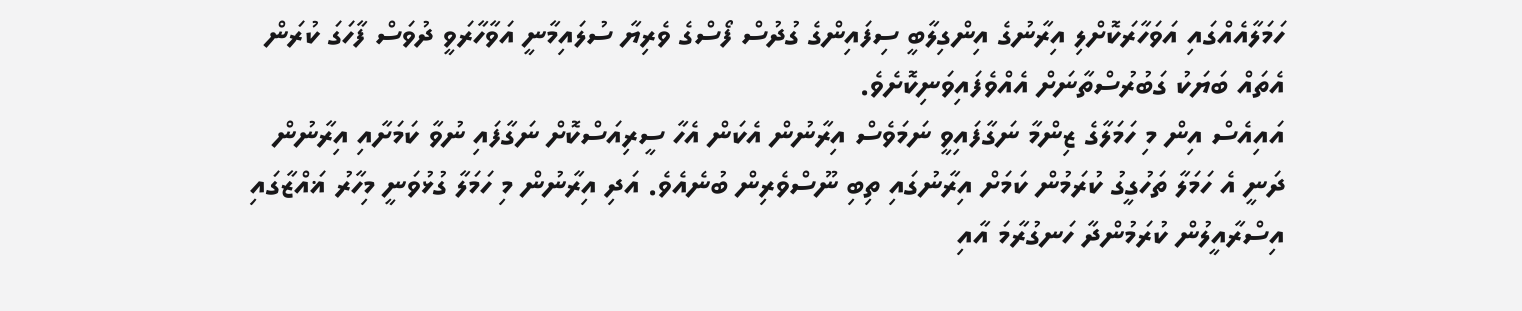ހަމަލާއެއްގައި އަވަހާރަކޮށްލި އިރާނުގެ އިންގިލާބީ ސިފައިންގެ ގުދުސް ފޯސްގެ ވެރިޔާ ސުލައިމާނީ އަވާހާރަވީ ދުވަސް ފާހަގަ ކުރަން އެތައް ބަޔަކު ގަބުރުސްތާނަށް އެއްވެފައިވަނިކޮށެވެ.
އައިއެސް އިން މި ހަމަލާގެ ޒިންމާ ނަގާފައިވީ ނަމަވެސް އިރާނުން އެކަން އެހާ ސީރިއަސްކޮށް ނަގާފައި ނުވާ ކަމަށާއި އިރާނުން ދަނީ އެ ހަމަލާ ތަހުގީގު ކުރަމުން ކަމަށް އިރާނުގައި ތިބި ނޫސްވެރިން ބުނެއެވެ. އަދި އިރާނުން މި ހަމަލާ ގުޅުވަނީ މިހާރު ޣައްޒާގައި އިސްރާއީލުން ކުރަމުންދާ ހަނގުރާމަ އާއި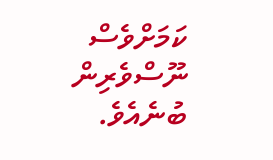ކަމަށްވެސް ނޫސްވެރިން ބުނެއެވެ.